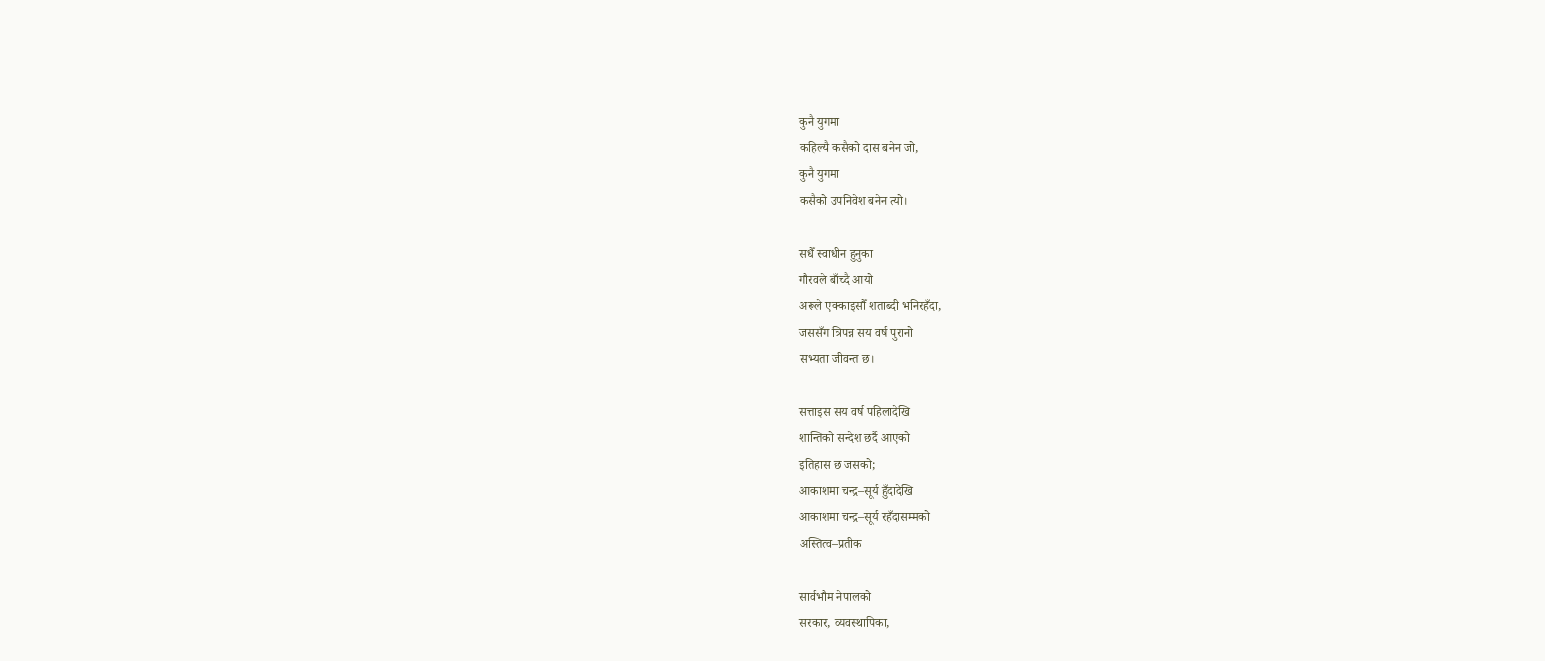कुनै युगमा
कहिल्यै कसैको दास बनेन जो,
कुनै युगमा
कसैको उपनिवेश बनेन त्यो।

सधैँ स्वाधीन हुनुका
गौरवले बाँच्दै आयो
अरूले एक्काइसौँ शताब्दी भनिरहँदा,
जससँग त्रिपन्न सय वर्ष पुरानो
सभ्यता जीवन्त छ।

सत्ताइस सय वर्ष पहिलादेखि
शान्तिको सन्देश छर्दै आएको
इतिहास छ जसको;
आकाशमा चन्द्र–सूर्य हुँदादेखि
आकाशमा चन्द्र–सूर्य रहँदासम्मको
अस्तित्व–प्रतीक

सार्वभौम नेपालको
सरकार, व्यवस्थापिका,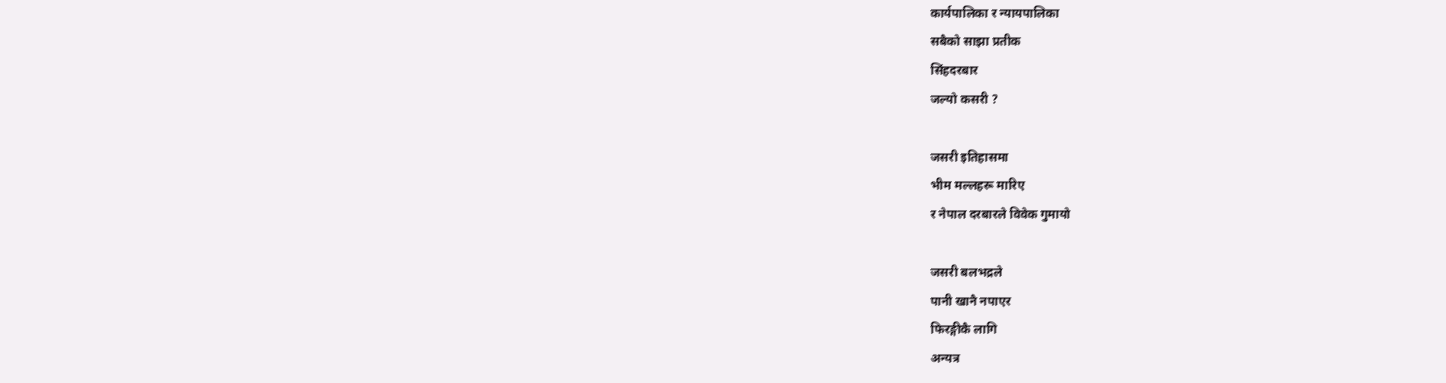कार्यपालिका र न्यायपालिका
सबैको साझा प्रतीक
सिंहदरबार
जल्यो कसरी ?

जसरी इतिहासमा
भीम मल्लहरू मारिए
र नेपाल दरबारले विवेक गुमायो

जसरी बलभद्रले
पानी खानै नपाएर
फिरङ्गीकै लागि
अन्यत्र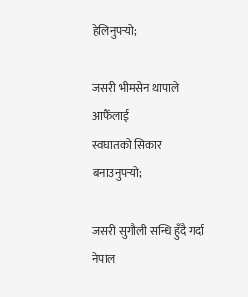हेलिनुपर्‍यो;

जसरी भीमसेन थापाले
आफैँलाई
स्वघातको सिकार
बनाउनुपर्‍यो;

जसरी सुगौली सन्धि हुँदै गर्दा
नेपाल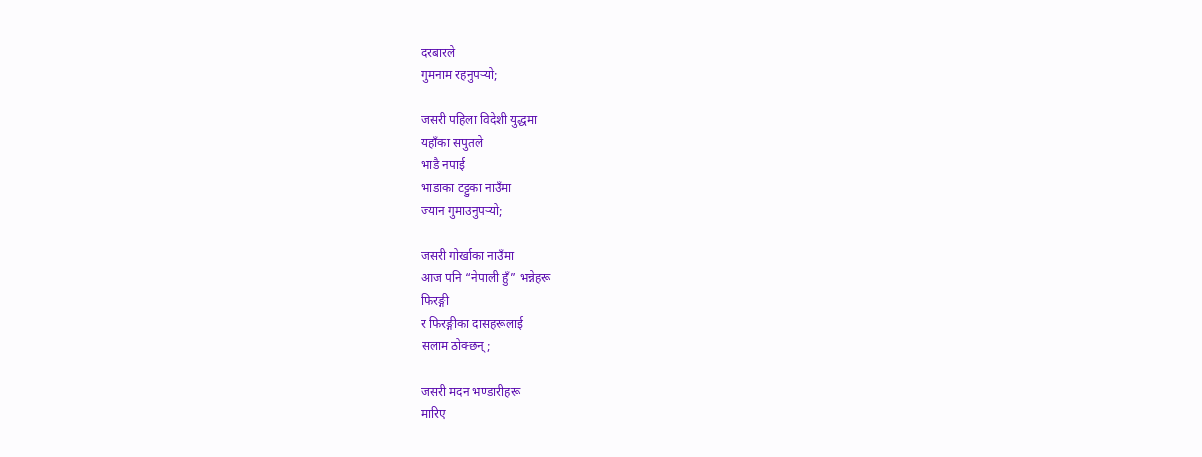दरबारले
गुमनाम रहनुपर्‍यो;

जसरी पहिला विदेशी युद्धमा
यहाँका सपुतले
भाडै नपाई
भाडाका टट्टुका नाउँमा
ज्यान गुमाउनुपर्‍यो;

जसरी गोर्खाका नाउँमा
आज पनि “नेपाली हुँ” भन्नेहरू
फिरङ्गी
र फिरङ्गीका दासहरूलाई
सलाम ठोक्छन्;

जसरी मदन भण्डारीहरू
मारिए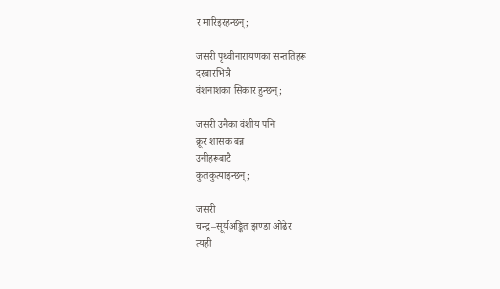र मारिइरहन्छन्;

जसरी पृथ्वीनारायणका सन्ततिहरू
दरबारभित्रै
वंशनाशका सिकार हुन्छन्;

जसरी उनैका वंशीय पनि
क्रूर शासक बन्न
उनीहरूबाटै
कुतकुत्याइन्छन्;

जसरी
चन्द्र–सूर्यअङ्कित झण्डा ओढेर
त्यही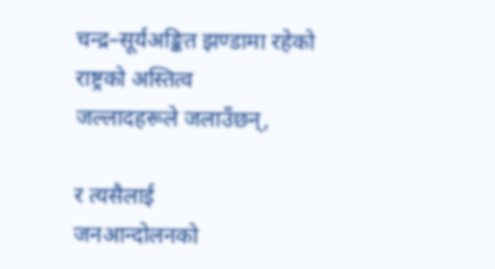चन्द्र–सूर्यअङ्कित झण्डामा रहेको
राष्ट्रको अस्तित्व
जल्लादहरूले जलाउँछन्,

र त्यसैलाई
जनआन्दोलनको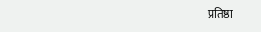प्रतिष्ठा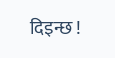दिइन्छ !